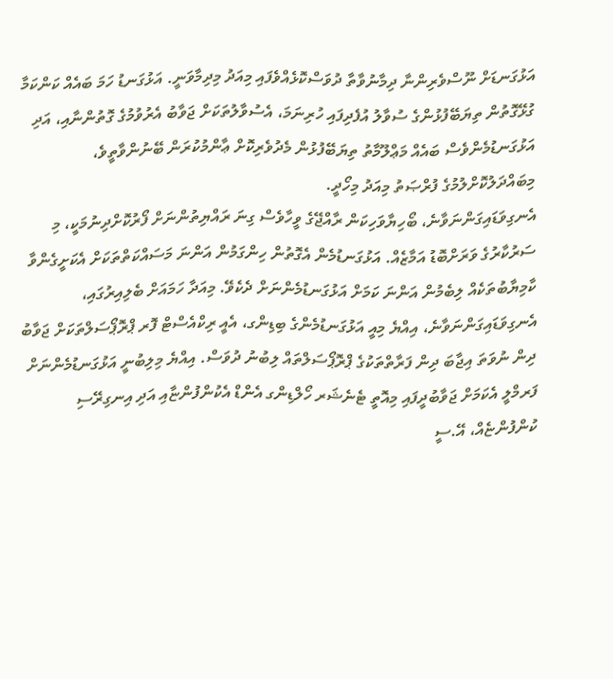އަޅުގަނޑަށް ނޫސްވެރިންނާ ދިމާނުވާތާ ދުވަސްކޮޅެއްވެފައި މިއަދު މިދިމާވަނީ. އަޅުގަނޑު ހަމަ ބައެއް ކަންކަމާ ގުޅޭގޮތުން ތިޔަބޭފުޅުންގެ ސުވާލު އުފެދިފައި ހުރިނަމަ، އެސުވާލުތަކަށް ޖަވާބު އެރުވުމުގެ ގޮތުންނާއި، އަދި އަޅުގަނޑުމެންވެސް ބައެއް މަޢްލޫމާތު ތިޔަބޭފުޅުން މެދުވެރިކޮށް ޢާންމުކުރަން ބޭނުންވާތީވެ، މިބައްދަލުކޮށްލުމުގެ ފުރްޞަތު މިއަދު މިހޯދީ.
އެނގިވަޑައިގަންނަވާނެ، ބޯހިޔާވަހިކަން ރާއްޖޭގެ ވީހާވެސް ގިނަ ރައްޔިތުންނަށް ފޯރުކޮށްދިނުމަކީ، މި ސަރުކާރުގެ ވަރަށްބޮޑު އަމާޒެއް. އަޅުގަނޑުމެން އެގޮތުން ހިންގަމުން އަންނަ މަސައްކަތްތަކަށް އެކަށީގެންވާ ކާމިޔާބުތަކެއް ލިބެމުން އަންނަ ކަމަށް އަޅުގަނޑުމެންނަށް ދެކެވޭ. މިއަދާ ހަމައަށް ބެލިއިރުގައި، އެނގިވަޑައިގަންނަވާނެ، އިއްޔެ މިއީ އަޅުގަނޑުމެންގެ ބިޑިންގ، އެއީ ރިކްއެސްޓް ފޮރ ޕްރޮޕޯސަލްތަކަށް ޖަވާބު ދިން ނުވަތަ އިޖާބަ ދިން ފަރާތްތަކުގެ ޕްރޮޕޯސަލްތައް ލިބުނު ދުވަސް. އިއްޔެ މިލިބުނީ އަޅުގަނޑުމެންނަށް ފަރމްލީ އެކަމަށް ޖަވާބުދީފައި މިއޮތީ ޓެނެޝަރ ހޯލްޑިންގ އެންޑް އެކުންފުންޏާއި އަދި އިނގިރޭސި ކުންފުންޏެއް، އޭ.ސީ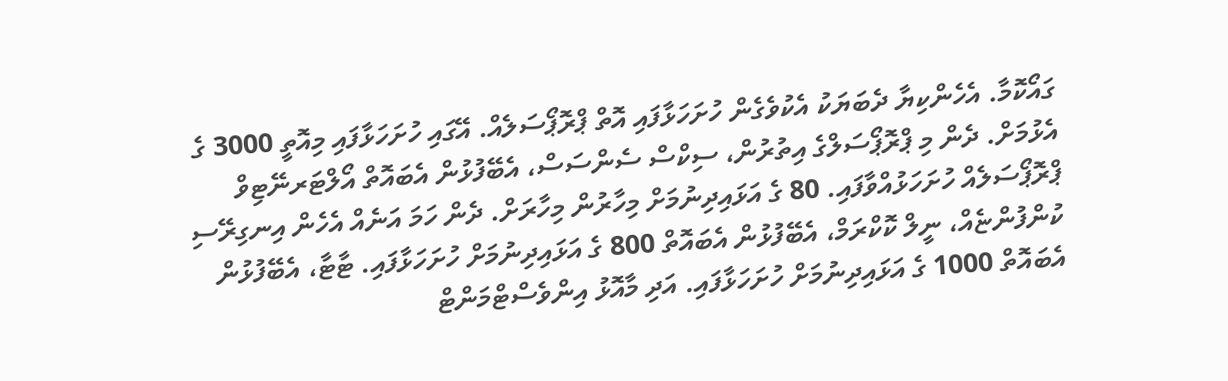ގައޯކޮމާ. އެހެންކިޔާ ދެބަޔަކު އެކުވެގެން ހުށަހަޅާފައި އޮތް ޕްރޮޕޯސަލެއް. އޭގައި ހުށަހަޅާފައި މިއޮތީ 3000 ގެ އެޅުމަށް. ދެން މި ޕްރޮޕޯސަލްގެ އިތުރުން، ސިކްސް ސެންސަސް، އެބޭފުޅުން އެބައޮތް އޯލްޓަރނޭޓިވް ޕްރޮޕޯސަލެއް ހުށަހަޅުއްވާފައި. 80 ގެ އަޅައިދިނުމަށް މިހާރުން މިހާރަށް. ދެން ހަމަ އަނެއް އެހެން އިނގިރޭސި ކުންފުންޏެއް، ނީލް ކޮކްރަމް، އެބޭފުޅުން އެބައޮތް 800 ގެ އަޅައިދިނުމަށް ހުށަހަޅާފައި. ޓާޓާ، އެބޭފުޅުން އެބައޮތް 1000 ގެ އަޅައިދިނުމަށް ހުށަހަޅާފައި. އަދި މާއޮޅު އިންވެސްޓްމަންޓް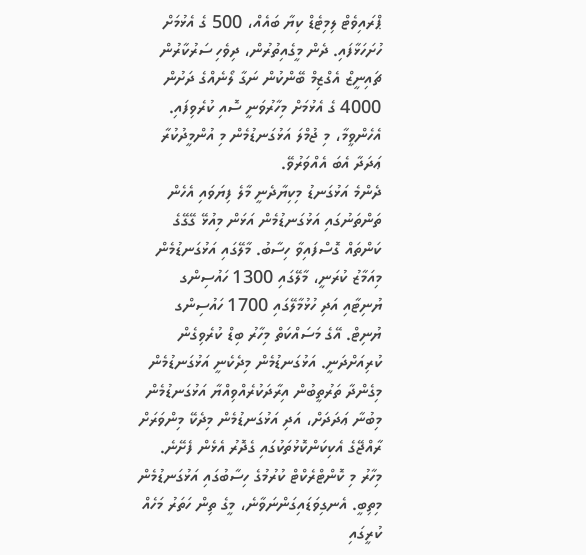ޕްރައިވެޓް ލިމިޓެޑް ކިޔާ ބައެއް، 500 ގެ އެޅުމަށް ހުށަހަޅާފައި. ދެން މީގެއިތުރުން، ދިވެހި ސަރުކާރުން ޗައިނީޒް އެގްޒިމް ބޭންކުން ނަގާ ލޯނެއްގެ ދަށުން 4000 ގެ އެޅުމަށް މިހާރުވަނީ ސޮއި ކުރެވިފައި. އެހެންވީމާ، މި ޖުމްލަ އަޅުގަނޑުމެން މި އުންމީދުކުރާ ޢަދަދާ އެބަ އެއްވަރުވޭ.
ދެންމެ އަޅުގަނޑު މިކިޔާދެނީ މާލެ ފިޔަވައި އެހެން ތަންތަނުގައި އަޅުގަނޑުމެން އަޅަން މިއުޅޭ ގޭގޭގެ ކަންތައް ގޮސްފައިވާ ހިސާބު. މާލޭގައި އަޅުގަނޑުމެން މިއަމާޒު ކުރަނީ، މާލޭގައި 1300 ހައުސިންގ ޔުނިޓާއި އަދި ހުޅުމާލޭގައި 1700 ހައުސިންގ ޔުނިޓް. އޭގެ މަސައްކަތް މިހާރު ބިޑް ކުރެވިގެން ކުރިއަށްދަނީ. އަޅުގަނޑުމެން މިދެކެނީ އަޅުގަނޑުމެން މިގެންދާ ތަރުތީބުން އިރާދަކުރެއްވިއްޔާ އަޅުގަނޑުމެން މިބުނާ ޢަދަދަށް، އަދި އަޅުގަނޑުމެން މިދެކޭ މިންވަރަށް ރާއްޖޭގެ އެކިކަންކޮޅުތަކުގައި ގެދޮރު އެޅެން ފެށޭނެ. މިހާރު މި ކޮންޓްރެކްޓް ކުރުމުގެ ހިސާބުގައި އަޅުގަނޑުމެން މިތިބީ. އެނގިވަޑައިގަންނަވާނެ، މީގެ ތިން ހަތަރު މަހެއް ކުރީގައި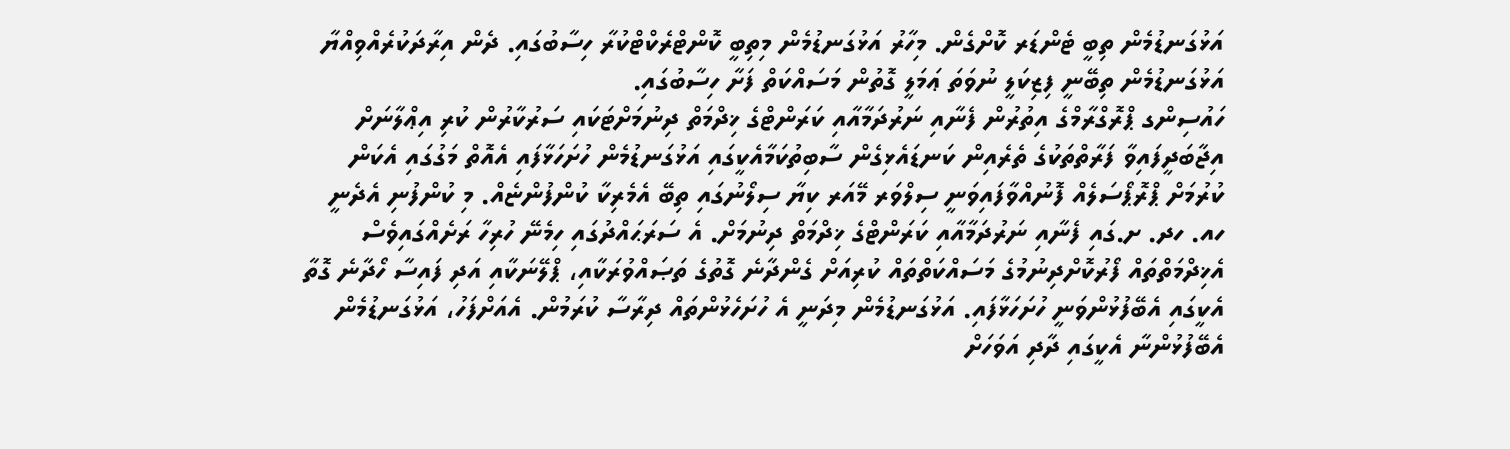އަޅުގަނޑުމެން ތިބީ ޓެންޑަރ ކޮށްގެން. މިހާރު އަޅުގަނޑުމެން މިތިބީ ކޮންޓްރެކްޓްކުރާ ހިސާބުގައި. ދެން އިރާދަކުރެއްވިއްޔާ އަޅުގަނޑުމެން ތިބޭނީ ފިޒިކަލީ ނުވަތަ ޢަމަލީ ގޮތުން މަސައްކަތް ފަށާ ހިސާބުގައި.
ހައުސިންގ ޕްރޮގްރާމްގެ އިތުރުން ފެނާއި ނަރުދަމާއާއި ކަރަންޓްގެ ޚިދްމަތް ދިނުމަށްޓަކައި ސަރުކާރުން ކުރި އިޢްލާނަށް އިޖާބަދީފައިވާ ފަރާތްތަކުގެ ތެރެއިން ކަނޑައެޅިގެން ސާބިތުކަމާއެކީގައި އަޅުގަނޑުމެން ހުށަހަޅާފައި އެއޮތް މަގުގައި އެކަން ކުރުމަށް ޕްރޮޕޯސަލެއް ފޮނުއްވާފައިވަނީ ސިލްވަރ މޭއަރ ކިޔާ ސިލޯނުގައި ތިބޭ އެމެރިކާ ކުންފުންޏެއް. މި ކުންފުނި އެދެނީ ހއ. ހދ. ށ.ގައި ފެނާއި ނަރުދަމާއާއި ކަރަންޓްގެ ޚިދްމަތް ދިނުމަށް. އެ ސަރަޙައްދުގައި ހިމެނޭ ހުރިހާ ރަށެއްގައިވެސް އެޚިދްމަތްތައް ފޯރުކޮށްދިނުމުގެ މަސައްކަތްތައް ކުރިއަށް ގެންދާނެ ގޮތުގެ ތަޞައްވުރަކާއި، ޕްލޭނަކާއި އަދި ފައިސާ ހޯދާނެ ގޮތާ އެކީގައި އެބޭފުޅުންވަނީ ހުށަހަޅާފައި. އަޅުގަނޑުމެން މިދަނީ އެ ހުށަހެޅުންތައް ދިރާސާ ކުރަމުން. އެއަށްފަހު، އަޅުގަނޑުމެން އެބޭފުޅުންނާ އެކީގައި ދާދި އަވަހަށް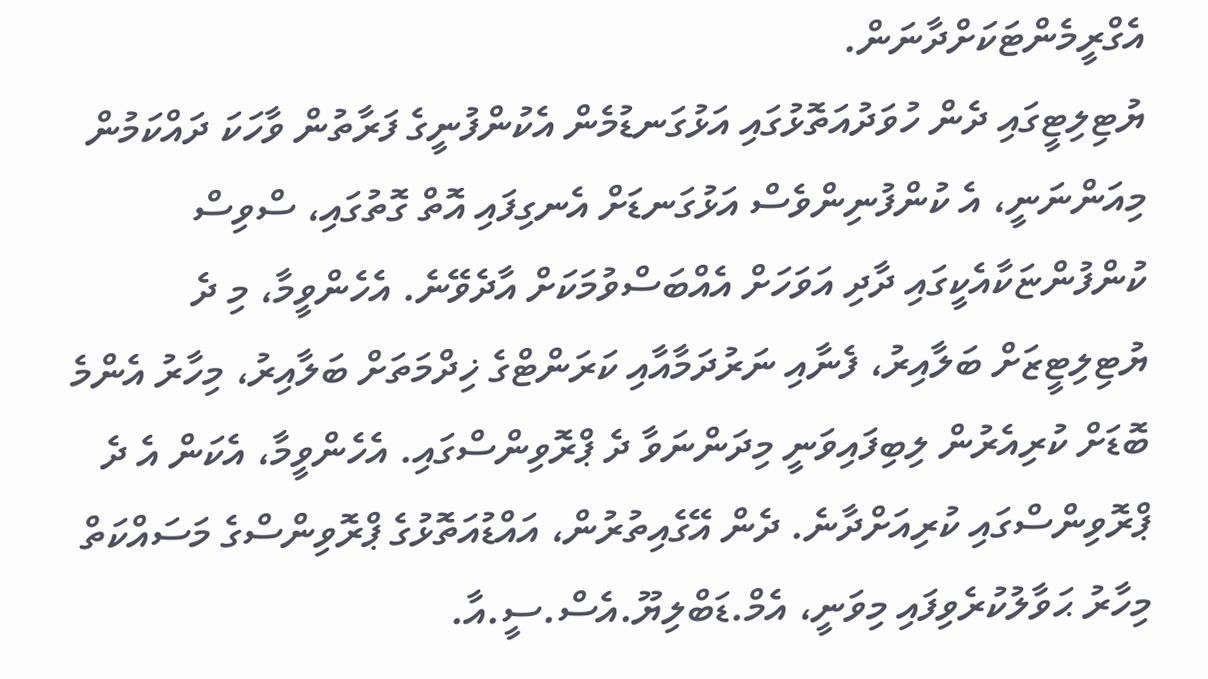އެގްރީމެންޓަކަށްދާނަން.
ޔުޓިލިޓީގައި ދެން ހުވަދުއަތޮޅުގައި އަޅުގަނޑުމެން އެކުންފުނީގެ ފަރާތުން ވާހަކަ ދައްކަމުން މިއަންނަނީ، އެ ކުންފުނިންވެސް އަޅުގަނޑަށް އެނގިފައި އޮތް ގޮތުގައި، ސްވިސް ކުންފުންޏަކާއެކީގައި ދާދި އަވަހަށް އެއްބަސްވުމަކަށް އާދެވޭނެ. އެހެންވީމާ، މި ދެ ޔުޓިލިޓީޒަށް ބަލާއިރު، ފެނާއި ނަރުދަމާއާއި ކަރަންޓްގެ ޚިދްމަތަށް ބަލާއިރު، މިހާރު އެންމެ ބޮޑަށް ކުރިއެރުން ލިބިފައިވަނީ މިދަންނަވާ ދެ ޕްރޮވިންސްގައި. އެހެންވީމާ، އެކަން އެ ދެ ޕްރޮވިންސްގައި ކުރިއަށްދާނެ. ދެން އޭގެއިތުރުން، އައްޑުއަތޮޅުގެ ޕްރޮވިންސްގެ މަސައްކަތް މިހާރު ޙަވާލުކުރެވިފައި މިވަނީ، އެމް.ޑަބްލިޔޫ.އެސް.ސީ.އާ.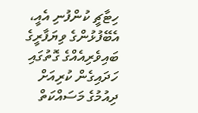ހިޓާޗީ ކުންފުނި އެއީ، އެބޭފުޅުންގެ ވިޔަފާރީގެ ބައިވެރިއެއްގެ ގޮތުގައި ހަދައިގެން ކުރިއަށް ދިއުމުގެ މަސައްކަތް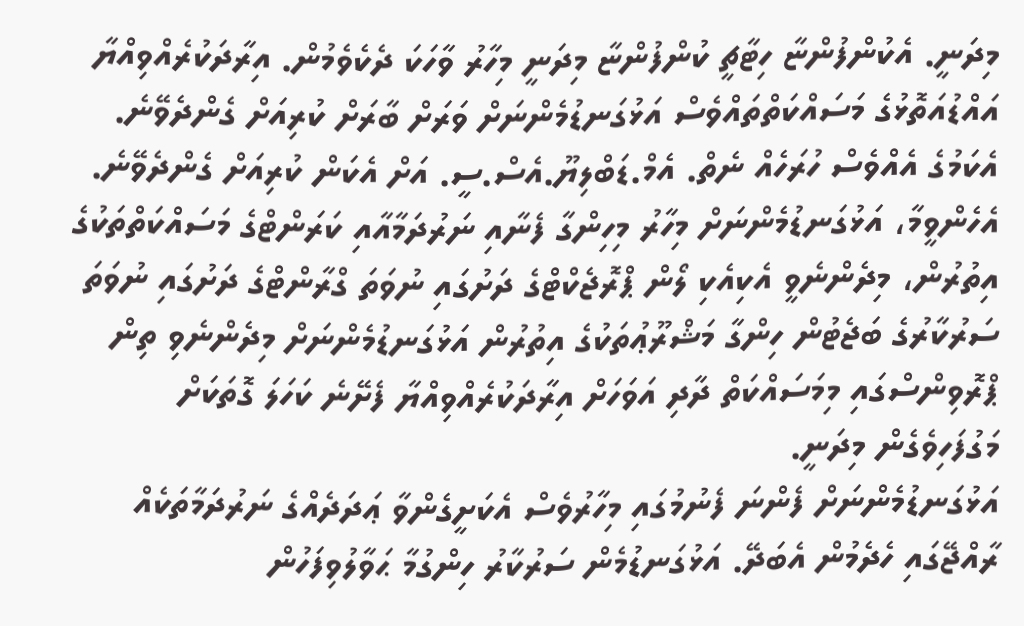މިދަނީ. އެކުންފުންޏާ ހިޓާޗީ ކުންފުންޏާ މިދަނީ މިހާރު ވާހަކަ ދެކެވެމުން. އިރާދަކުރެއްވިއްޔާ އައްޑުއަތޮޅުގެ މަސައްކަތްތައްވެސް އަޅުގަނޑުމެންނަށް ވަރަށް ބާރަށް ކުރިއަށް ގެންދެވޭނެ. އެކަމުގެ އެއްވެސް ހުރަހެއް ނެތް. އެމް.ޑަބްލިޔޫ.އެސް.ސީ. އަށް އެކަން ކުރިއަށް ގެންދެވޭނެ. އެހެންވީމާ، އަޅުގަނޑުމެންނަށް މިހާރު މިހިންގާ ފެނާއި ނަރުދަމާއާއި ކަރަންޓްގެ މަސައްކަތްތަކުގެ އިތުރުން، މިދެންނެވީ އެކިއެކި ލޯން ޕްރޮޖެކްޓްގެ ދަށުގައި ނުވަތަ ގްރާންޓްގެ ދަށުގައި ނުވަތަ ސަރުކާރުގެ ބަޖެޓުން ހިންގާ މަޝްރޫޢުތަކުގެ އިތުރުން އަޅުގަނޑުމެންނަށް މިދެންނެވި ތިން ޕްރޮވިންސްގައި މިމަސައްކަތް ދާދި އަވަހަށް އިރާދަކުރެއްވިއްޔާ ފެށޭނެ ކަހަލަ ގޮތަކަށް މަގުފަހިވެގެން މިދަނީ.
އަޅުގަނޑުމެންނަށް ފެންނަ ފެނުމުގައި މިހާރުވެސް އެކަށީގެންވާ ޢަދަދެއްގެ ނަރުދަމާތަކެއް ރާއްޖޭގައި ހެދެމުން އެބަދޭ. އަޅުގަނޑުމެން ސަރުކާރު ހިންގުމާ ޙަވާލުވިފަހުން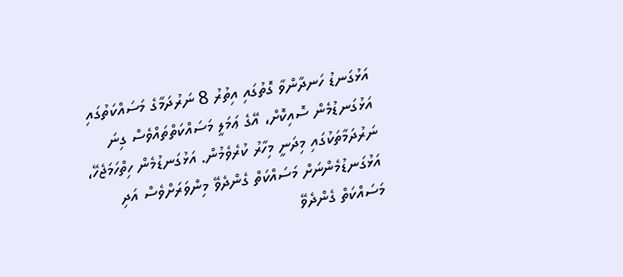އަޅުގަނޑު ހަނދާންވާ ގޮތުގައި އިތުރު 8 ނަރުދަމާގެ މަސައްކަތުގައި އަޅުގަނޑުމެން ސޮއިކޮށް، އޭގެ ޢަމަލީ މަސައްކަތްތައްވެސް ގިނަ ނަރުދަމާތަކުގައި މިދަނީ މިހާރު ކުރެވެމުން. އަޅުގަނޑުމެން ހިތްހަމަޖެހޭ، އަޅުގަނޑުމެންނަށް މަސައްކަތް ގެންދެވޭ މިންވަރަށްވެސް އަދި މަސައްކަތް ގެންދެވޭ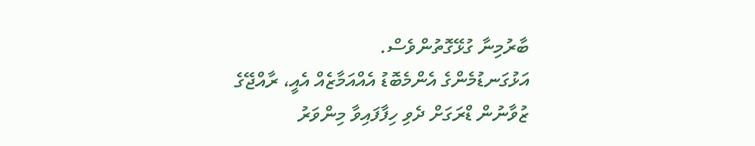ބާރުމިނާ ގުޅޭގޮތުންވެސް.
އަޅުގަނޑުމެންގެ އެންމެބޮޑު އެއްއަމާޒެއް އެއީ، ރާއްޖޭގެ ޒުވާނުން ޑްރަގަށް ދެވި ހިފާފައިވާ މިންވަރު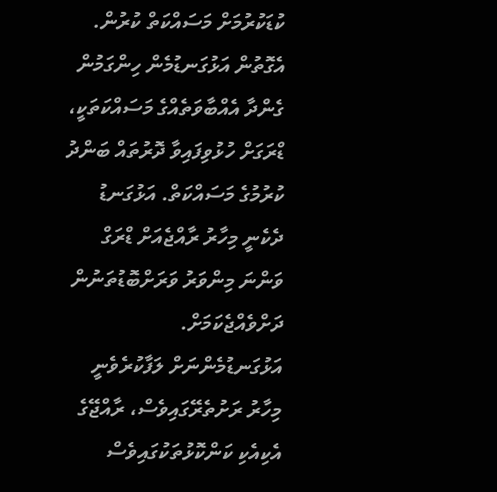ކުޑަކުރުމަށް މަސައްކަތް ކުރުން. އެގޮތުން އަޅުގަނޑުމެން ހިންގަމުން ގެންދާ އެއްބާވަތެއްގެ މަސައްކަތަކީ، ޑްރަގަށް ހުޅުވިފައިވާ ދޮރުތައް ބަންދު ކުރުމުގެ މަސައްކަތް. އަޅުގަނޑު ދެކެނީ މިހާރު ރާއްޖެއަށް ޑްރަގް ވަންނަ މިންވަރު ވަރަށްބޮޑުތަނުން ދަށްވެއްޖެކަމަށް. އަޅުގަނޑުމެންނަށް ލަފާކުރެވެނީ މިހާރު ރަށުތެރޭގައިވެސް، ރާއްޖޭގެ އެކިއެކި ކަންކޮޅުތަކުގައިވެސް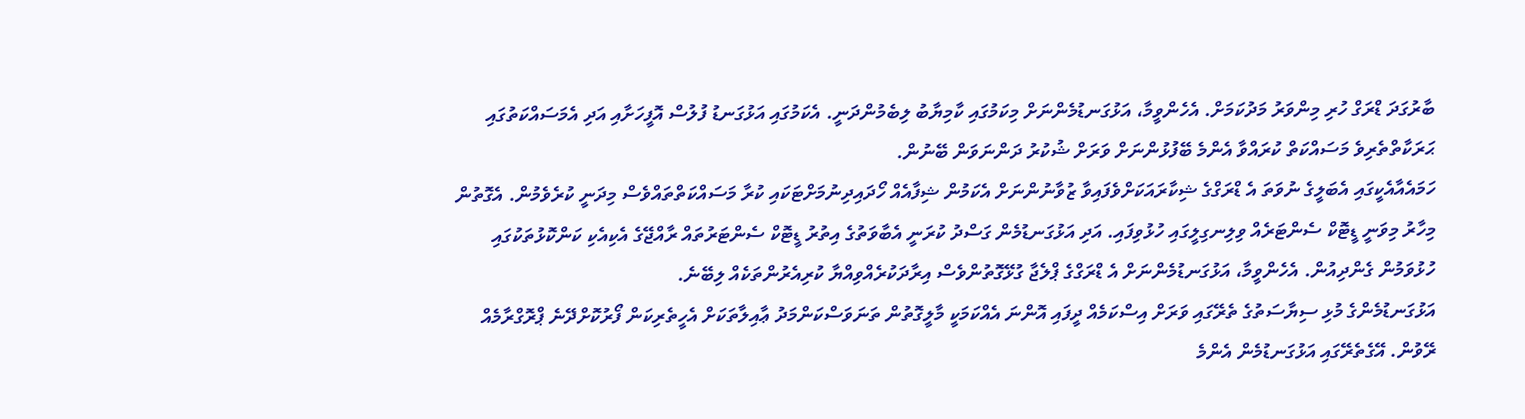ބާރުގަދަ ޑްރަގް ހުރި މިންވަރު މަދުކަމަށް. އެހެންވީމާ، އަޅުގަނޑުމެންނަށް މިކަމުގައި ކާމިޔާބު ލިބެމުންދަނީ. އެކަމުގައި އަޅުގަނޑު ފުލުސް އޮފީހަށާއި އަދި އެމަސައްކަތުގައި ޙަރަކާތްތެރިވެ މަސައްކަތް ކުރައްވާ އެންމެ ބޭފުޅުންނަށް ވަރަށް ޝުކުރު ދަންނަވަން ބޭނުން.
ހަމައެއާއެކީގައި އެބަލީގެ ނުވަތަ އެ ޑްރަގްގެ ޝިކާރައަކަށްވެފައިވާ ޒުވާނުންނަށް އެކަމުން ޝިފާއެއް ހޯދައިދިނުމަށްޓަކައި ކުރާ މަސައްކަތްތައްވެސް މިދަނީ ކުރެވެމުން. އެގޮތުން މިހާރު މިވަނީ ޑީޓޮކް ސެންޓަރެއް ވިލިނގިލީގައި ހުޅުވިފައި. އަދި އަޅުގަނޑުމެން ގަސްދު ކުރަނީ އެބާވަތުގެ އިތުރު ޑީޓޮކް ސެންޓަރުތައް ރާއްޖޭގެ އެކިއެކި ކަންކޮޅުތަކުގައި ހުޅުވަމުން ގެންދިއުން. އެހެންވީމާ، އަޅުގަނޑުމެންނަށް އެ ޑްރަގްގެ ޕްލެޖާ ގުޅޭގޮތުންވެސް އިރާދަކުރެއްވިއްޔާ ކުރިއެރުންތަކެއް ލިބޭނެ.
އަޅުގަނޑުމެންގެ މުޅި ސިޔާސަތުގެ ތެރޭގައި ވަރަށް އިސްކަމެއް ދީފައި އޮންނަ އެއްކަމަކީ މާލީގޮތުން ތަނަވަސްކަންމަދު ޢާއިލާތަކަށް އެހީތެރިކަން ފޯރުކޮށްދޭނެ ޕްރޮގްރާމެއް ރޭވުން. އޭގެތެރޭގައި އަޅުގަނޑުމެން އެންމެ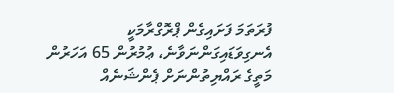ފުރަތަމަ ފަށައިގެން ޕްރޮގްރާމަކީ އެނގިވަޑައިގަންނަވާނެ، ޢުމުރުން 65 އަހަރުން މަތީގެ ރައްޔިތުންނަށް ޕެންޝަނެއް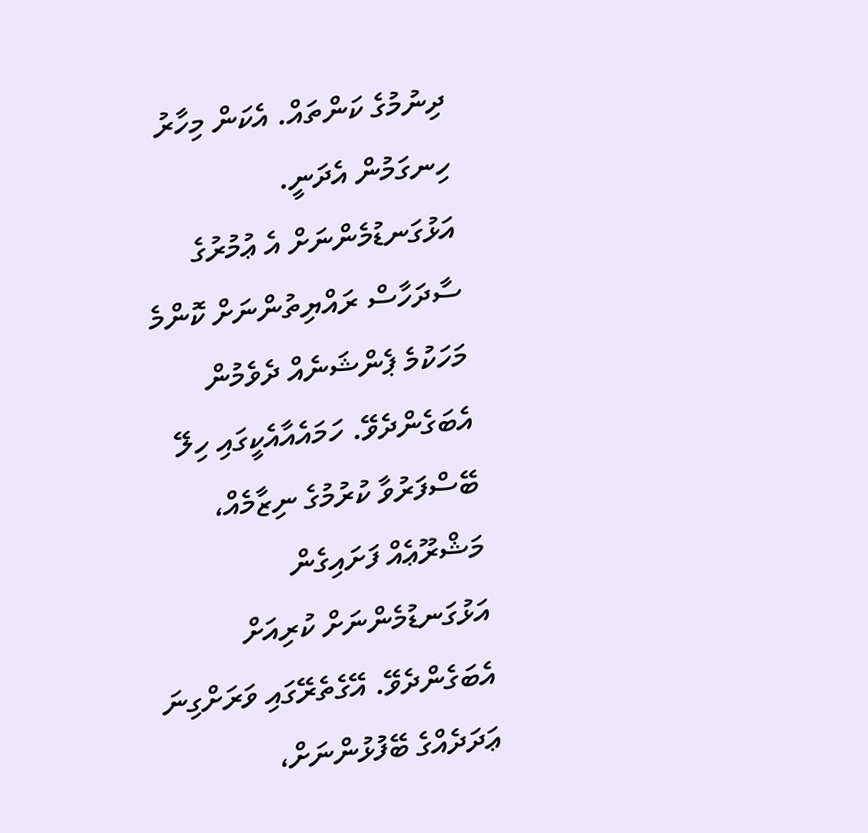ދިނުމުގެ ކަންތައް. އެކަން މިހާރު ހިނގަމުން އެދަނީ. އަޅުގަނޑުމެންނަށް އެ ޢުމުރުގެ ސާދަހާސް ރައްޔިތުންނަށް ކޮންމެ މަހަކުމެ ޕެންޝަނެއް ދެވެމުން އެބަގެންދެވޭ. ހަމައެއާއެކީގައި ހިލޭ ބޭސްފަރުވާ ކުރުމުގެ ނިޒާމެއް، މަޝްރޫޢެއް ފަށައިގެން އަޅުގަނޑުމެންނަށް ކުރިއަށް އެބަގެންދެވޭ. އޭގެތެރޭގައި ވަރަށްގިނަ ޢަދަދެއްގެ ބޭފުޅުންނަށް،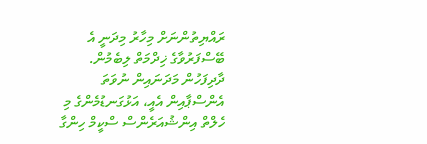ރައްޔިތުންނަށް މިހާރު މިދަނީ އެ ބޭސްފަރުވާގެ ޚިދްމަތް ލިބެމުން.
ދާދިފަހުން މަދަނައިން ނުވަތަ އެންސްޕާއިން އެއީ، އަޅުގަނޑުމެންގެ މި ހެލްތް އިންޝުއަރެންސް ސްކީމް ހިންގާ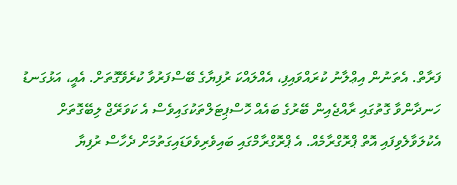ފަރާތް. އެތަނުން އިޢްލާނު ކުރައްވައިފި، އެއްލައްކަ ރުފިޔާގެ ބޭސްފަރުވާ ކުރެވޭގޮތަށް. އެއީ، އަޅުގަނޑު ހަނދާންވާ ގޮތުގައި ރާއްޖެއިން ބޭރުގެ ބައެއް ހޮސްޕިޓަލްތަކުގައިވެސް އެ ކަވަރޭޖް ލިބޭގޮތަށް އެކުލަވާލެވިފައި އޮތް ޕްރޮގްރާމެއް. އެ ޕްރޮގްރާމްގައި ބައިވެރިވެވަޑައިގަތުމަށް ދެހާސް ރުފިޔާ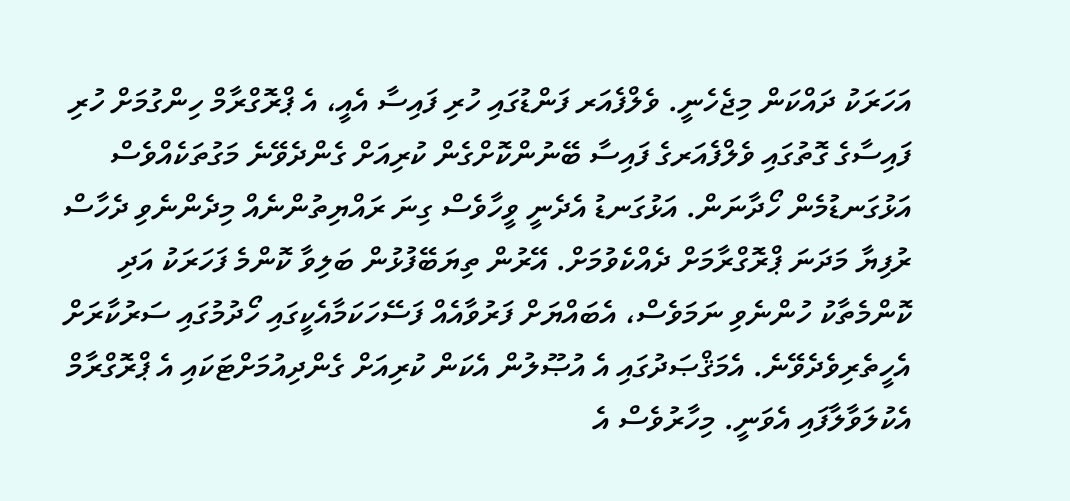އަހަރަކު ދައްކަން މިޖެހެނީ. ވެލްފެއަރ ފަންޑުގައި ހުރި ފައިސާ އެއީ، އެ ޕްރޮގްރާމް ހިންގުމަށް ހުރި ފައިސާގެ ގޮތުގައި ވެލްފެއަރގެ ފައިސާ ބޭނުންކޮށްގެން ކުރިއަށް ގެންދެވޭނެ މަގުތަކެއްވެސް އަޅުގަނޑުމެން ހޯދާނަން. އަޅުގަނޑު އެދެނީ ވީހާވެސް ގިނަ ރައްޔިތުންނެއް މިދެންނެވި ދެހާސް ރުފިޔާ މަދަނަ ޕްރޮގްރާމަށް ދެއްކެވުމަށް. އޭރުން ތިޔަބޭފުޅުން ބަލިވާ ކޮންމެ ފަހަރަކު އަދި ކޮންމެތާކު ހުންނެވި ނަމަވެސް، އެބައްޔަށް ފަރުވާއެއް ފަސޭހަކަމާއެކީގައި ހޯދުމުގައި ސަރުކާރަށް އެހީތެރިވެދެވޭނެ. އެމަޤްޞަދުގައި އެ އުޞޫލުން އެކަން ކުރިއަށް ގެންދިއުމަށްޓަކައި އެ ޕްރޮގްރާމް އެކުލަވާލާފައި އެވަނީ. މިހާރުވެސް އެ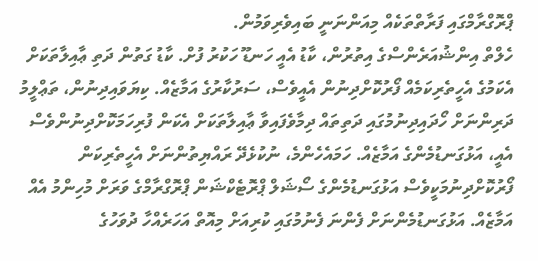ޕްރޮގްރާމްގައި ފަރާތްތަކެއް މިއަންނަނީ ބައިވެރިވަމުން.
ހެލްތް އިންޝުއަރެންސްގެ އިތުރުން، ކާޑު އެއީ ހަނޑޫ ހަކުރު ފުށް. ކާޑު ގަތުން ދަތި ޢާއިލާތަކަށް އެކަމުގެ އެހީތެރިކަމެއް ފޯރުކޮށްދިނުން އެއީވެސް، ސަރުކާރުގެ އަމާޒެއް. ކިޔަވައިދިނުން، ތަޢްލީމު ދަރިންނަށް ހޯދައިދިނުމުގައި ދަތިތައް ދިމާވެފައިވާ ޢާއިލާތަކަށް އެކަން ފުރިހަމަކޮށްދިނުންވެސް އެއީ، އަޅުގަނޑުމެންގެ އަމާޒެއް. ހަމައެހެންމެ، ނުކުޅެދޭ ރައްޔިތުންނަށް އެހީތެރިކަން ފޯރުކޮށްދިނުމަކީވެސް އަޅުގަނޑުމެންގެ ސޯޝަލް ޕްރޮޓެކްޝަން ޕްރޮގްރާމްގެ ވަރަށް މުހިންމު އެއް އަމާޒެއް. އަޅުގަނޑުމެންނަށް ފެންނަ ފެނުމުގައި ކުރިއަށް މިއޮތް އަހަރެއްހާ ދުވަހުގެ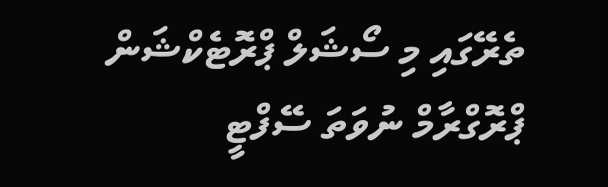ތެރޭގައި މި ސޯޝަލް ޕްރޮޓެކްޝަން ޕްރޮގްރާމް ނުވަތަ ސޭފްޓީ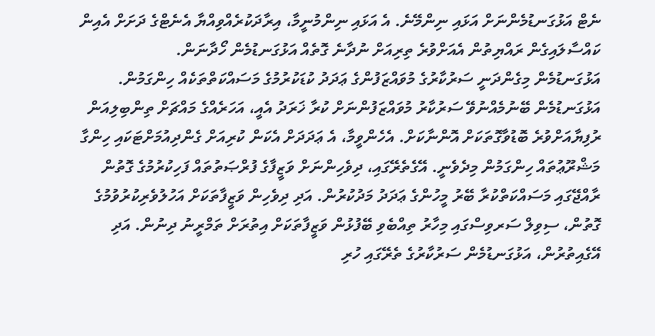ނެޓް އަޅުގަނޑުމެންނަށް އަޅައި ނިންމޭނެ. އެ އަޅައި ނިންމުނީމާ، އިރާދަކުރެއްވިއްޔާ އެނެޓްގެ ދަށަށް އެއިން ކައްސާލައިގެން ރައްޔިތުން އެއަށްވުރެ ތިރިއަށް ނުދާނެ ގޮތެއް އަޅުގަނޑުމެން ހޯދާނަން.
އަޅުގަނޑުމެން މިގެންދަނީ ސަރުކާރުގެ މުވައްޒަފުންގެ ޢަދަދު ކުޑަކުރުމުގެ މަސައްކަތްތަކެއް ހިންގަމުން. އަޅުގަނޑުމެން ބޭނުމެއްނުވޭ ސަރުކާރު މުވައްޒަފުންނަށް ކުރާ ޚަރަދު އެއީ، އަހަރެއްގެ މައްޗަށް ތިންބިލިއަން ރުފިޔާއަށްވުރެ ބޮޑުވާގޮތަކަށް އޮންނާކަށް. އެހެންވީމާ، އެ ޢަދަދަށް އެކަން ކުރިއަށް ގެންދިއުމަށްޓަކައި ހިންގާ މަޝްރޫޢުތައް ހިންގަމުން މިދެވެނީ. އޭގެތެރޭގައި، ދިވެހިންނަށް ވަޒީފާގެ ފުރްޞަތުތައް ފަހިކުރުމުގެ ގޮތުން ރާއްޖޭގައި މަސައްކަތްކުރާ ބޭރު މީހުންގެ ޢަދަދު މަދުކުރުން. އަދި ދިވެހިން ވަޒީފާތަކަށް އަހުލުވެރިކުރުވުމުގެ ގޮތުން، ސިވިލް ސަރވިސްގައި މިހާރު ތިއްބެވި ބޭފުޅުން ވަޒީފާތަކަށް އިތުރަށް ތަމްރީނު ދިނުން. އަދި އޭގެއިތުރުން، އަޅުގަނޑުމެން ސަރުކާރުގެ ތެރޭގައި ހުރި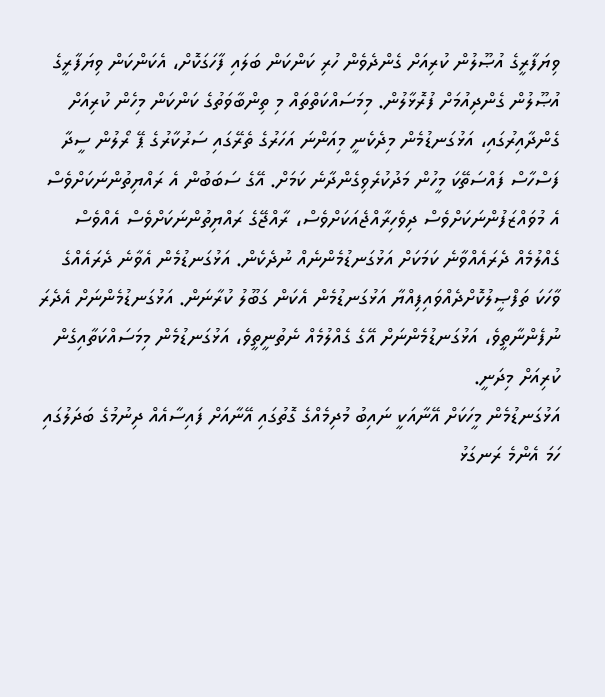ވިޔަފާރީގެ އުޞޫލުން ކުރިއަށް ގެންދެވެން ހުރި ކަންކަން ބަލައި ފާހަގަކޮށް، އެކަންކަން ވިޔަފާރީގެ އުޞޫލުން ގެންދިއުމަށް ފުރޮޅާލުން. މިމަސައްކަތްތައް މި ތިންބާވަތުގެ ކަންކަން މިހެން ކުރިއަށް ގެންދާއިރުގައި، އަޅުގަނޑުމެން މިދެކެނީ މިއަންނަ އަހަރުގެ ތެރޭގައި ސަރުކާރުގެ ޕޭ ރޯލުން ސީދާ ފަސްހާސް ފައްސަތޭކަ މީހުން މަދުކުރެވިގެންދާނެ ކަމަށް. އޭގެ ސަބަބުން އެ ރައްޔިތުންނަކަށްވެސް އެ މުވައްޒަފުންނަކަށްވެސް ދިވެހިރާއްޖެއަކަށްވެސް، ރާއްޖޭގެ ރައްޔިތުންނަކަށްވެސް އެއްވެސް ގެއްލުމެއް ދެރައެއްވާނެ ކަމަކަށް އަޅުގަނޑުމެންނެއް ނުދެކެން. އަޅުގަނޑުމެން އެވާނެ ދެރައެއްގެ ވާހަކަ ތަފްޞީލުކޮށްދެއްވައިފިއްޔާ އަޅުގަނޑުމެން އެކަން ގަބޫލު ކުރާނަން. އަޅުގަނޑުމެންނަށް އެދެރަ ނުފެންނާތީވެ، އަޅުގަނޑުމެންނަށް އޭގެ ގެއްލުމެއް ނެތުނީތީވެ، އަޅުގަނޑުމެން މިމަސައްކަތާއިގެން ކުރިއަށް މިދަނީ.
އަޅުގަނޑުމެން މީހަކަށް އޭނާއަކީ ނައިބު މުދިމެއްގެ ގޮތުގައި އޭނާއަށް ފައިސާއެއް ދިނުމުގެ ބަދަލުގައި ހަމަ އެންމެ ރަނގަޅު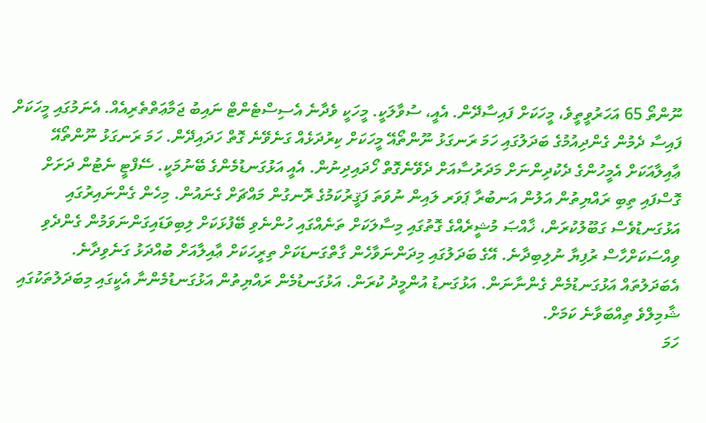ނޫންތޯ 65 އަހަރުވީތީވެ، މީހަކަށް ފައިސާދޭން. އެއީ، ސުވާލަކީ. މީހަކީ ވެދާނެ އެސިސްޓެންޓް ނައިބު ޖަމާޢަތްތެރިއެއް. އެނަމުގައި މީހަކަށް ފައިސާ ދެމުން ގެންދިއުމުގެ ބަދަލުގައި ހަމަ ރަނގަޅު ނޫންތޯއޭ މީހަކަށް ކިރުދަޅެއް ގަނެވޭނެ ގޮތް ހަދައިދޭން. ހަމަ ރަނގަޅު ނޫންތޯއޭ ޢާއިލާއަކަށް އެމީހުންގެ ދެކުދިންނަށް މަދަރުސާއަށް ދެވޭނެގޮތް ހޯދައިދިނުން. އެއީ އަޅުގަނޑުމެންގެ ބޭނުމަކީ. ސޭފްޓީ ނެޓުން ދަށަށް ގޮސްފައި ތިބި ރައްޔިތުން އަލުން އަނބުރާ ޕަވަރ ލައިން ނުވަތަ ފަޤީރުކަމުގެ ރޮނގުން މައްޗަށް ގެނައުން. މިހެން ގެންނައިރުގައި އަޅުގަނޑުވެސް ގަބޫލުކުރަން، ޚާއްޞަ މުޝީރެއްގެ ގޮތުގައި މިސާލަކަށް ތަނެއްގައި ހުންނެވި ބޭފުޅަކަށް ލިބިވަޑައިގަންނަވަމުން ގެންދެވި ވިއްސަކަށްހާސް ރުފިޔާ ނުލިބިދާނެ. އޭގެ ބަދަލުގައި މިދަންނަވާހެން ގާތްގަނޑަކަށް ތިރީހަކަށް ޢާއިލާއަށް ބުއްދަޅު ގަނެވިދާނެ. އެބަދަލުތައް އަޅުގަނޑުމެން ގެންނާނަން. އަޅުގަނޑު އުންމީދު ކުރަން. އަޅުގަނޑުމެން ރައްޔިތުން އަޅުގަނޑުމެންނާ އެކީގައި މިބަދަލުތަކުގައި ޝާމިލްވެ ތިއްބަވާނެ ކަމަށް.
ހަމަ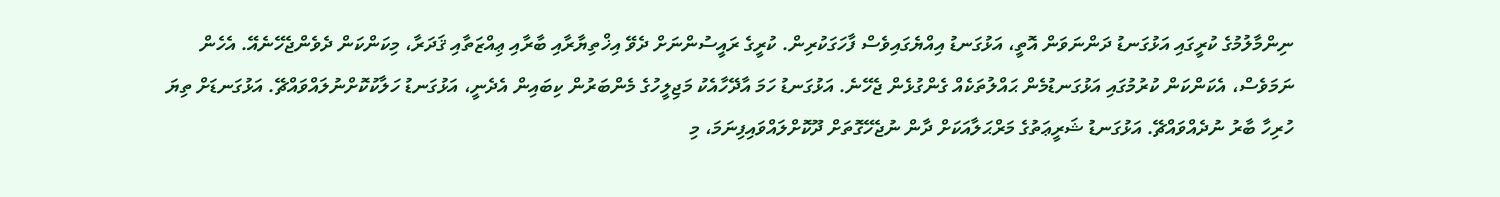ނިންމާލުމުގެ ކުރީގައި އަޅުގަނޑު ދަންނަވަން އޮތީ، އަޅުގަނޑު އިއްޔެގައިވެސް ފާހަގަކުރިން. ކުރީގެ ރައީސުންނަށް ދެވޭ އިޚްތިޔާރާއި ބާރާއި ޢިއްޒަތާއި ޤަދަރާ، މިކަންކަން ދެވެންޖެހޭނެއޭ. އެހެން ނަމަވެސް، އެކަންކަން ކުރުމުގައި އަޅުގަނޑުމެން ޙައްލުތަކެއް ގެންގުޅެން ޖެހޭނެ. އަޅުގަނޑު ހަމަ އާދޭހާއެކު މަޖިލީހުގެ މެންބަރުން ކިބައިން އެދެނީ، އަޅުގަނޑު ހަލާކުކޮށްނުލައްވައްޗޭ. އަޅުގަނޑަށް ތިޔަ ހުރިހާ ބާރު ނުދެއްވައްޗޭ. އަޅުގަނޑު ޝަރީޢަތުގެ މަރްޙަލާއަކަށް ދާން ނުޖެހޭގޮތަށް ދޫކޮށްލައްވައިފިނަމަ، މި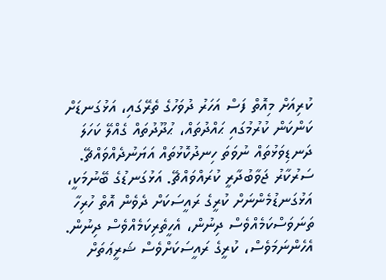ކުރިއަށް މިއޮތް ފަސް އަހަރު ދުވަހުގެ ތެރޭގައި، އަޅުގަނޑަށް ކަންކަން ކުރުމުގައި ޙައްދުތައް، ޙުދޫދުތައް ގެއްލޭ ކަހަލަ ދަނޑިވަޅުތައް ނުވަތަ ހިނދުކޮޅުތައް އަޔަނުދެއްވައްޗޭ. ސަރުކާރު ޖަވާބުދާރީ ކުރައްވައްޗޭ. އަޅުގަނޑުގެ ބޭނުމަކީ، އަޅުގަނޑުމެންނަށް ކުރީގެ ރައީސަކަށް ދެވެން އޮތް ހުރިހާ ތަނަވަސްކަމެއްވެސް ދިނުން، އެހީތެރިކަމެއްވެސް ދިނުން. އެހެންނަމަވެސް، ކުރީގެ ރައީސަކަށްވެސް ޝަރީޢަތަށް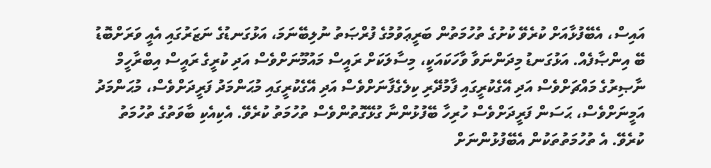އައިސް، އެބޭފުޅާއަށް ކުރެވޭ ކުށުގެ ތުހުމަތުން ބަރީޢަވުމުގެ ފުރްޞަތު ނުލިބޭނަމަ، އަޅުގަނޑުގެ ނަޒަރުގައި އެއީ ވަރަށްބޮޑު ބޭ އިންޞާފެއް. އަޅުގަނޑު މިދަންނަވާ ވާހަކައަކީ، މިސާލަކަށް ރައީސް މައުމޫނަށްވެސް އަދި ކުރީގެ ރައީސް އިބްރާހީމް ނާޞިރުގެ މައްޗަށްވެސް އަދި އޭގެކުރީގައި ފާމުދޭރި ކިލެގެފާނަށްވެސް އަދި އޭގެކުރީގައި މުޙަންމަދު ފަރީދަށްވެސް، މުޙަންމަދު އަމީނަށްވެސް، ޙަސަން ފަރީދަށްވެސް ހުރިހާ ބޭފުޅުންނާ ގުޅޭގޮތުންވެސް ތުހުމަތު ކުރެވޭ. އެކިއެކި ބާވަތުގެ ތުހުމަތު ކުރެވޭ. އެ ތުހުމަތުތަކުން އެބޭފުޅުންނަށް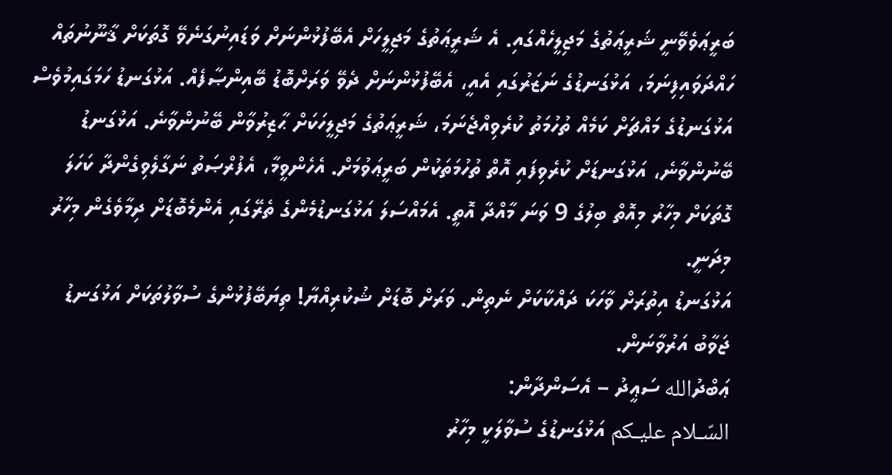ބަރީޢަވެވޭނީ ޝަރީޢަތުގެ މަޖިލީހެއްގައި. އެ ޝަރީޢަތުގެ މަޖިލީހަށް އެބޭފުޅުންނަށް ވަޑައިނުގަނެވޭ ގޮތަކަށް ޤާނޫނުތައް ހައްދަވައިފިނަމަ، އަޅުގަނޑުގެ ނަޒަރުގައި އެއީ، އެބޭފުޅުންނަށް ދެވޭ ވަރަށްބޮޑު ބޭއިންޞާފެއް. އަޅުގަނޑު ހަމަގައިމުވެސް އަޅުގަނޑުގެ މައްޗަށް ކަމެއް ތުހުމަތު ކުރެވިއްޖެނަމަ، ޝަރީޢަތުގެ މަޖިލީހަކަށް ޙާޒިރުވާން ބޭނުންވާނެ. އަޅުގަނޑު ބޭނުންވާނެ، އަޅުގަނޑަށް ކުރެވިފައި އޮތް ތުހުމަތަކުން ބަރީޢަވުމަށް. އެހެންވީމާ، އެފުރްޞަތު ނަގާލެވިގެންދާ ކަހަލަ ގޮތަކަށް މިހާރު މިއޮތް ބިލުގެ 9 ވަނަ މާއްދާ އޮތީ. އެމައްސަލަ އަޅުގަނޑުމެންގެ ތެރޭގައި އެންމެބޮޑަށް ދިމާވެގެން މިހާރު މިދަނީ.
އަޅުގަނޑު އިތުރަށް ވާހަކަ ދައްކާކަށް ނެތިން. ވަރަށް ބޮޑަށް ޝުކުރިއްޔާ! ތިޔަބޭފުޅުންގެ ސުވާލުތަކަށް އަޅުގަނޑު ޖަވާބު އަރުވާނަން.
ޢަބްދުالله ސަޢީދު – އެސަންދާން:
السّـلام عليـكم އަޅުގަނޑުގެ ސުވާލަކީ މިހާރު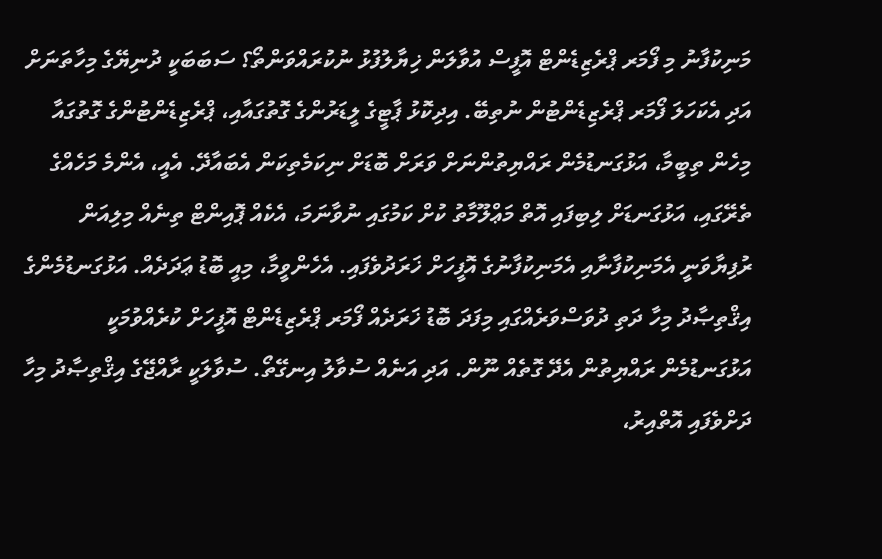މަނިކުފާނު މި ފޯމަރ ޕްރެޒިޑެންޓް އޮފީސް އުވާލަން ޚިޔާލުފުޅު ނުކުރައްވަންތޯ؟ ސަބަބަކީ ދުނިޔޭގެ މިހާތަނަށް އަދި އެކަހަލަ ފޯމަރ ޕްރެޒިޑެންޓުން ނުތިބޭ. އިދިކޮޅު ޕާޓީގެ ލީޑަރުންގެ ގޮތުގައާއި، ޕްރެޒިޑެންޓުންގެ ގޮތުގައާ މިހެން ތިބީމާ، އަޅުގަނޑުމެން ރައްޔިތުންނަށް ވަރަށް ބޮޑަށް ނިކަމެތިކަން އެބައާދޭ. އެއީ، އެންމެ މަހެއްގެ ތެރޭގައި، އަޅުގަނޑަށް ލިބިފައި އޮތް މަޢްލޫމާތު ކުށް ކަމުގައި ނުވާނަމަ، އެކެއް ޕޮއިންޓް ތިނެއް މިލިއަން ރުފިޔާވަނީ އެމަނިކުފާނާއި އެމަނިކުފާނުގެ އޮފީހަށް ޚަރަދުވެފައި. އެހެންވީމާ، މިއީ ބޮޑު ޢަދަދެއް. އަޅުގަނޑުމެންގެ އިޤްތިޞާދު މިހާ ދަތި ދުވަސްވަރެއްގައި މިފަދަ ބޮޑު ޚަރަދެއް ފޯމަރ ޕްރެޒިޑެންޓް އޮފީހަށް ކުރެއްވުމަކީ އަޅުގަނޑުމެން ރައްޔިތުން އެދޭ ގޮތެއް ނޫން. އަދި އަނެއް ސުވާލު އިނގޭތޯ. ސުވާލަކީ ރާއްޖޭގެ އިޤްތިޞާދު މިހާ ދަށްވެފައި އޮތްއިރު،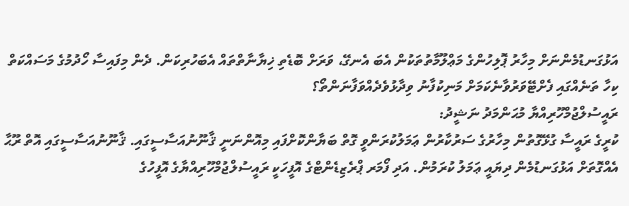އަޅުގަނޑުމެންނަށް މިހާރު ޕޮލިހުންގެ މަޢްލޫމާތުތަކުން އެބަ އެނގޭ، ވަރަށް ބޮޑެތި ޚިޔާނާތްތައް އެބަހުރިކަން. ދެން މިފައިސާ ހޯދުމުގެ މަސައްކަތް ކިހާ ތަނެއްގައި ފެށްޓޭވަރުވާނެކަމަށް މަނިކުފާނު ވިދާޅުވެދެއްވަފާނަންތޯ؟
ރައީސުލްޖުމްހޫރިއްޔާ މުޙަންމަދު ނަޝީދު:
ކުރީގެ ރައީސާ ގުޅޭގޮތުން މިހާރުގެ ސަރުކާރުން ޢަމަލުކުރަންވީ ގޮތް ބަޔާންކޮށްފައި މިއޮންނަނީ ޤާނޫނުއަސާސީގައި. ޤާނޫނުއަސާސީގައި އޮތް ރޫޙާ އެއްގޮތަށް އަޅުގަނޑުމެން ދިޔައީ ޢަމަލު ކުރަމުން. އަދި ފޯމަރ ޕްރެޒިޑެންޓްގެ އޮފީހަކީ ރައީސުލްޖުމްހޫރިއްޔާގެ އޮފީހުގެ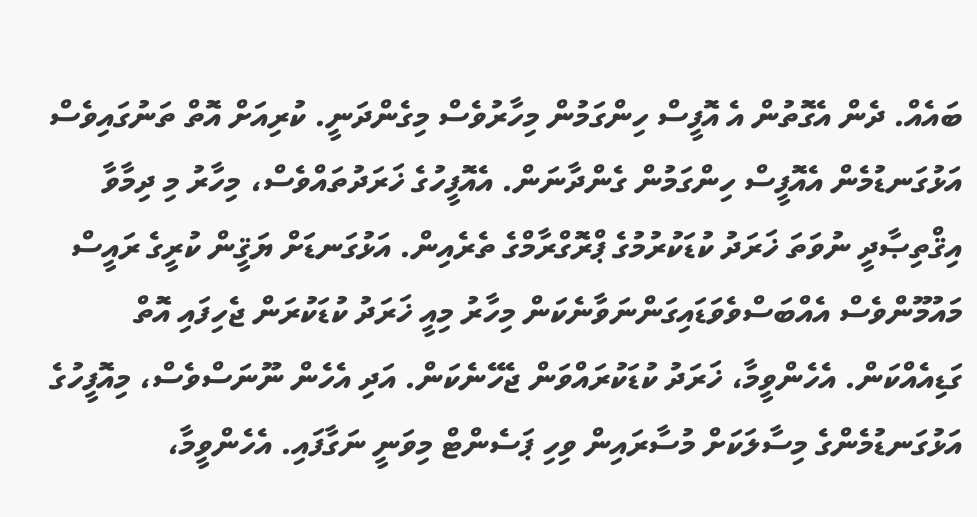ބައެއް. ދެން އެގޮތުން އެ އޮފީސް ހިންގަމުން މިހާރުވެސް މިގެންދަނީ. ކުރިއަށް އޮތް ތަނުގައިވެސް އަޅުގަނޑުމެން އެއޮފީސް ހިންގަމުން ގެންދާނަން. އެއޮފީހުގެ ޚަރަދުތައްވެސް، މިހާރު މި ދިމާވާ އިޤްތިޞާދީ ނުވަތަ ޚަރަދު ކުޑަކުރުމުގެ ޕްރޮގްރާމްގެ ތެރެއިން. އަޅުގަނޑަށް ޔަޤީން ކުރީގެ ރައީސް މައުމޫންވެސް އެއްބަސްވެވަޑައިގަންނަވާނެކަން މިހާރު މިއީ ޚަރަދު ކުޑަކުރަން ޖެހިފައި އޮތް ގަޑިއެއްކަން. އެހެންވީމާ، ޚަރަދު ކުޑަކުރައްވަން ޖެހޭނެކަން. އަދި އެހެން ނޫނަސްވެސް، މިއޮފީހުގެ އަޅުގަނޑުމެންގެ މިސާލަކަށް މުސާރައިން ވިހި ޕަސެންޓް މިވަނީ ނަގާފައި. އެހެންވީމާ،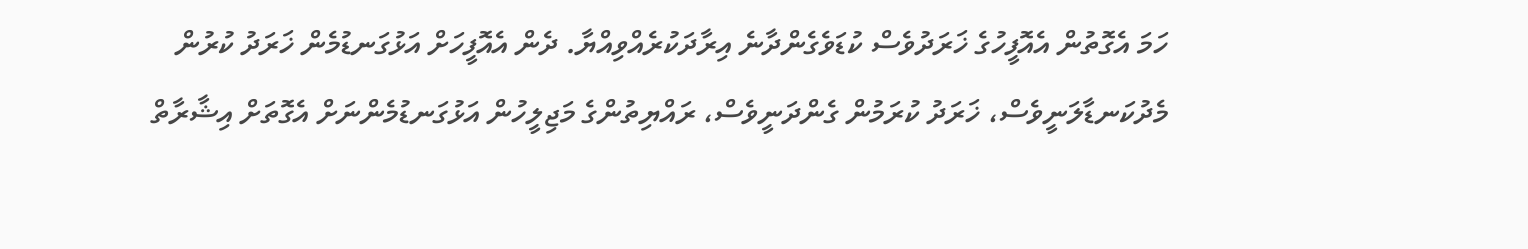ހަމަ އެގޮތުން އެއޮފީހުގެ ޚަރަދުވެސް ކުޑަވެގެންދާނެ އިރާދަކުރެއްވިއްޔާ. ދެން އެއޮފީހަށް އަޅުގަނޑުމެން ޚަރަދު ކުރުން މެދުކަނޑާލަނީވެސް، ޚަރަދު ކުރަމުން ގެންދަނީވެސް، ރައްޔިތުންގެ މަޖިލީހުން އަޅުގަނޑުމެންނަށް އެގޮތަށް އިޝާރާތް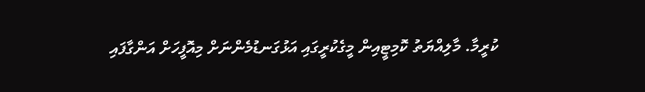ކުރީމާ. މާލިއްޔަތު ކޮމިޓީއިން މީގެކުރީގައި އަޅުގަނޑުމެންނަށް މިއޮފީހަށް އަންގާފައި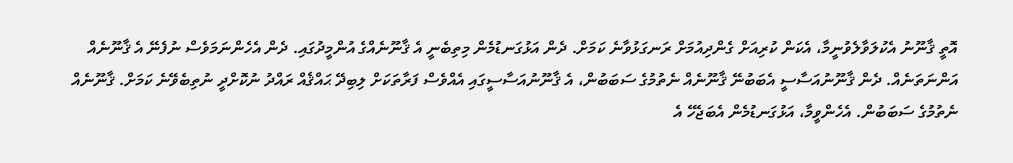އޮތީ ޤާނޫނު އެކުލަވާލެވުނީމާ، އެކަން ކުރިއަށް ގެންދިއުމަށް ރަނގަޅުވާނެ ކަމަށް. ދެން އަޅުގަނޑުމެން މިތިބެނީ އެ ޤާނޫނެއްގެ އުންމީދުގައި. ދެން އެހެންނަމަވެސް ނުފެނޭ އެ ޤާނޫނެއް އަންނަތަނެއް. ދެން ޤާނޫނުއަސާސީ އެބަބުނޭ ޤާނޫނެއް ނެތުމުގެ ސަބަބުން، އެ ޤާނޫނުއަސާސީގައި އެއްވެސް ފަރާތަކަށް ލިބިދޭ ޙައްޤެއް ރައްދު ނުކޮށްދީ ނުތިބެވޭނެ ކަމަށް. ޤާނޫނެއް ނެތުމުގެ ސަބަބުން. އެހެންވީމާ، އަޅުގަނޑުމެން އެބަޖެހޭ އެ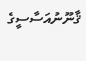ޤާނޫނުއަސާސީގެ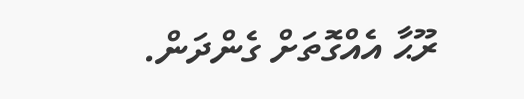ރޫޙާ އެއްގޮތަށް ގެންދަން.